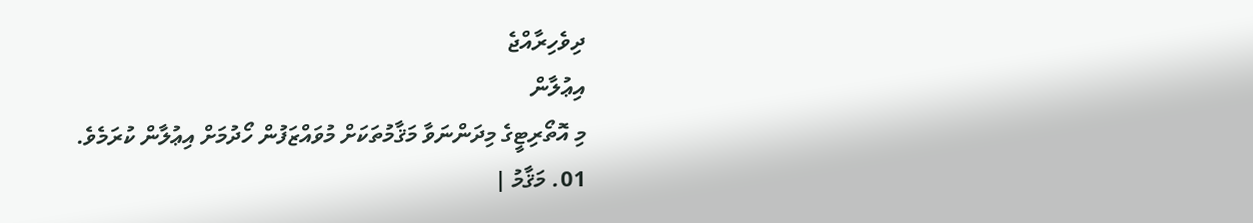ދިވެހިރާއްޖެ
އިޢުލާން
މި އޮތޯރިޓީގެ މިދަންނަވާ މަޤާމުތަކަށް މުވައްޒަފުން ހޯދުމަށް އިޢުލާން ކުރަމެވެ.
01. މަޤާމު |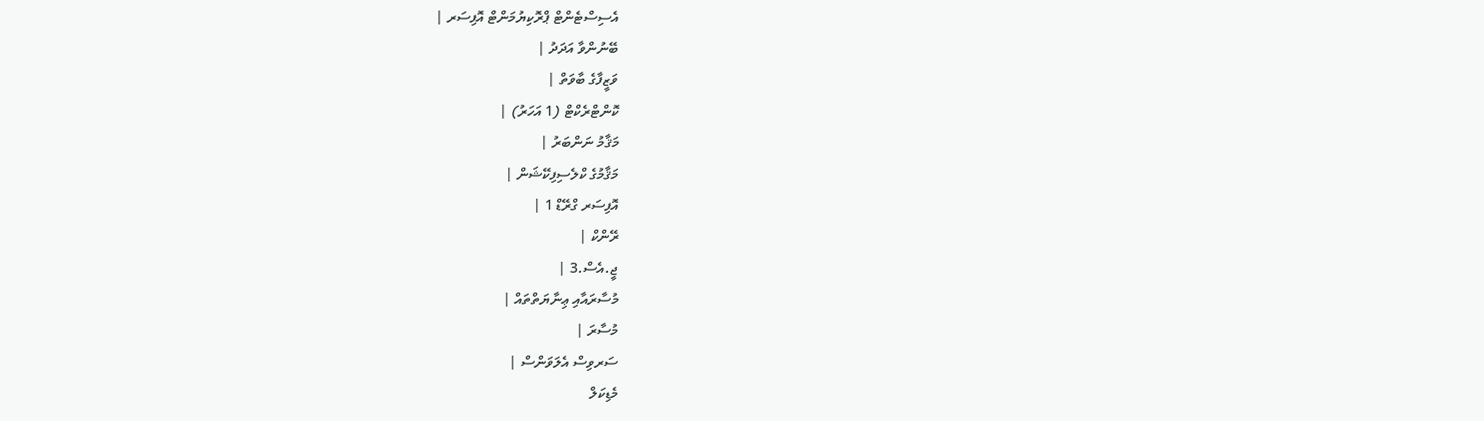އެސިސްޓެންޓް ޕްރޮކިޔުމަންޓް އޮފިސަރ |
ބޭނުންވާ އަދަދު |
ވަޒީފާގެ ބާވަތް |
ކޮންޓްރެކްޓް (1 އަހަރު) |
މަޤާމު ނަންބަރު |
މަޤާމުގެ ކްލެސިފިކޭޝަން |
އޮފިސަރ ގްރޭޑް 1 |
ރޭންކް |
ޖީ.އެސް.3 |
މުސާރައާއި ޢިނާޔަތްތައް |
މުސާރަ |
ސަރވިސް އެލަވަންސް |
މެޑިކަލް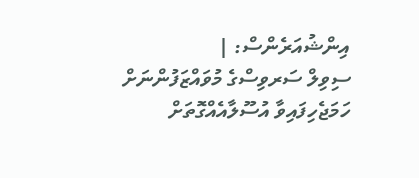އިންޝުއަރެންސް: |
ސިވިލް ސަރވިސްގެ މުވައްޒަފުންނަށް ހަމަޖެހިފައިވާ އުސޫލާއެއްގޮތަށް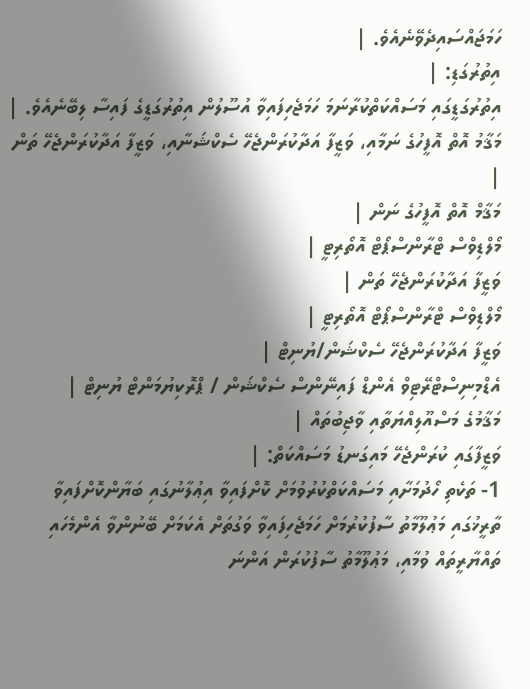ހަމަޖައްސައިދެވޭނެއެވެ. |
އިތުރުގަޑި: |
އިތުރުގަޑީގައި މަސައްކަތްކުރާނަމަ ހަމަޖެހިފައިވާ އުސޫލުން އިތުރުގަޑީގެ ފައިސާ ލިބޭނެއެވެ. |
މަޤާމު އޮތް އޮފީހުގެ ނަމާއި، ވަޒީފާ އަދާކުރަންޖެހޭ ސެކްޝަނާއި، ވަޒީފާ އަދާކުރަންޖެހޭ ތަން |
މަޤާމް އޮތް އޮފީހުގެ ނަން |
މޯލްޑިވްސް ޓްރާންސްޕޯޓް އޮތޯރިޓީ |
ވަޒީފާ އަދާކުރަންޖެހޭ ތަން |
މޯލްޑިވްސް ޓްރާންސްޕޯޓް އޮތޯރިޓީ |
ވަޒީފާ އަދާކުރަންޖެހޭ ސެކްޝަން/ޔުނިޓް |
އެޑްމިނިސްޓްރޭޓިވް އެންޑް ފައިނޭންސް ސެކްޝަން / ޕްރޮކިޔުމަންޓް ޔުނިޓް |
މަޤާމުގެ މަސްއޫލިއްޔަތާއި ވާޖިބުތައް |
ވަޒީފާގައި ކުރަންޖެހޭ މައިގަނޑު މަސައްކަތް: |
1- ތަކެތި ހޯދުމަށާއި މަސައްކަތްކުރުވުމަށް ކޮށްފައިވާ އިޢުލާނުގައި ބަޔާންކޮށްފައިވާ ތާރީޚުގައި މަޢުލޫމާތު ސާފުކުރުމަށް ހަމަޖެހިފައިވާ ވަގުތަށް އެކަމަށް ބޭނުންވާ އެންމެހައި ތައްޔާރީތައް ވުމާއި، މަޢުލޫމާތު ސާފުކުރަން އަންނަ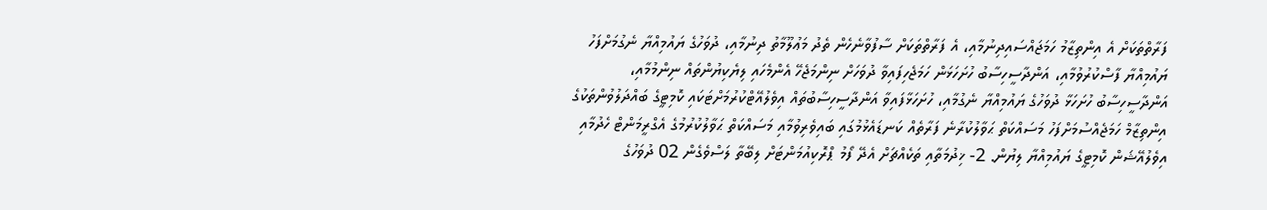ފަރާތްތަކަށް އެ އިންތިޒާމު ހަމަޖައްސައިދިނުމާއި، އެ ފަރާތްތަކަށް ސާފުވާނެހެން ތެދު މަޢުލޫމާތު ދިނުމާއި، ދުވަހުގެ ޔައުމިއްޔާ ނެގުމަށްފަހު ޔައުމިއްޔާ ފާސްކުރުވުމާއި، އަންދާސީހިސާބު ހުށަހަޅަން ހަމަޖެހިފައިވާ ދުވަހަށް ނިންމަޖެހޭ އެންމެހައި ލިޔެކިޔުންތައް ނިންމުމާއި، އަންދާސީހިސާބު ހުށަހަޅާ ދުވަހުގެ ޔައުމިއްޔާ ނެގުމާއި، ހުށަހަޅާފައިވާ އަންދާސީހިސާބުތައް އިވެލުއޭޓްކުރުމަށްޓަކައި ކޮމިޓީގެ ބައްދަލުވުންތަކުގެ އިންތިޒާމް ހަމަޖެއްސުމަށްފަހު މަސައްކަތް ޙަވާލުކުރާނެ ފަރާތެއް ކަނޑައެޅުމުގައި ބައިވެރިވުމާއި މަސައްކަތް ޙަވާލުކުރުމުގެ އެގްރީމަންޓް ހެދުމާއި އިވެލުއޭޝަން ކޮމިޓީގެ ޔައުމިއްޔާ ލިޔުން. 2- ޚިދުމަތާއި ތަކެއްޗަށް އެދޭ ފޯމު ޕްރޮކިއުމަންޓަށް ލިބޭތާ ލަސްވެގެން 02 ދުވަހުގެ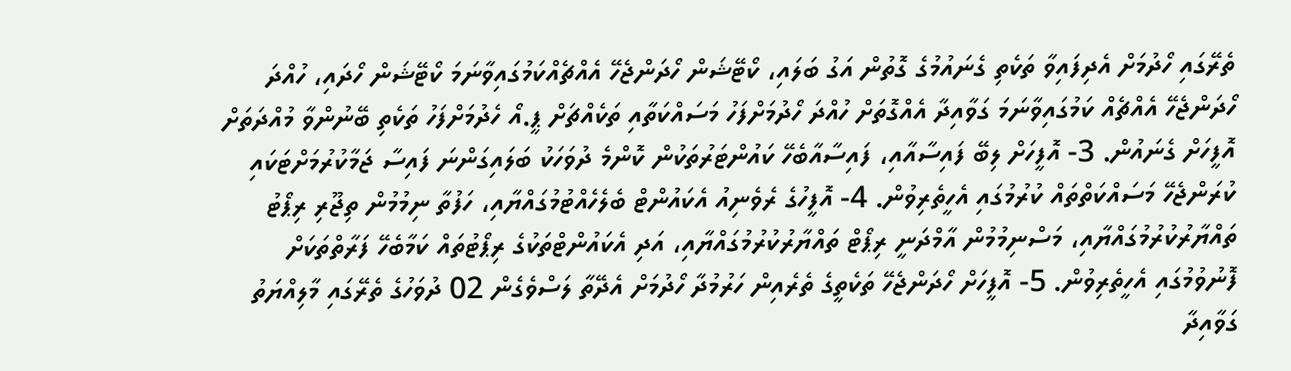ތެރޭގައި ހޯދުމަށް އެދިފައިވާ ތަކެތި ގެނައުމުގެ ގޮތުން އަގު ބަލައި، ކޯޓޭޝަން ހޯދަންޖެހޭ އެއްޗެއްކަމުގައިވާނަމަ ކޯޓޭޝަން ހޯދައި، ހުއްދަ ހޯދަންޖެހޭ އެއްޗެއް ކަމުގައިވާނަމަ ގަވާއިދާ އެއްގޮތަށް ހުއްދަ ހޯދުމަށްފަހު މަސައްކަތާއި ތަކެއްޗަށް ޕީ.އޯ ހެދުމަށްފަހު ތަކެތި ބޭނުންވާ މުއްދަތަށް އޮފީހަށް ގެނައުން. 3- އޮފީހަށް ލިބޭ ފައިސާއާއި، ފައިސާއާބެހޭ ކައުންޓަރުތަކުން ކޮންމެ ދުވަހަކު ބަލައިގަންނަ ފައިސާ ޖަމާކުރުމަށްޓަކައި ކުރަންޖެހޭ މަސައްކަތްތައް ކުރުމުގައި އެހީތެރިވުން. 4- އޮފީހުގެ ރެވެނިއު އެކައުންޓް ބެލެހެއްޓުމުގައްޔާއި، ހަފުތާ ނިމުމުން ތިޖޫރި ރިޕޯޓު ތައްޔާރުކުރުމުގައްޔާއި، މަސްނިމުމުން އާމްދަނީ ރިޕޯޓް ތައްޔާރުކުރުމުގައްޔާއި، އަދި އެކައުންޓްތަކުގެ ރިޕޯޓުތައް ކަމާބެހޭ ފަރާތްތަކަށް ފޮނުވުމުގައި އެހީތެރިވުން. 5- އޮފީހަށް ހޯދަންޖެހޭ ތަކެތީގެ ތެރެއިން ހަރުމުދާ ހޯދުމަށް އެދޭތާ ލަސްވެގެން 02 ދުވަހުގެ ތެރޭގައި މާލިއްޔަތު ގަވާއިދާ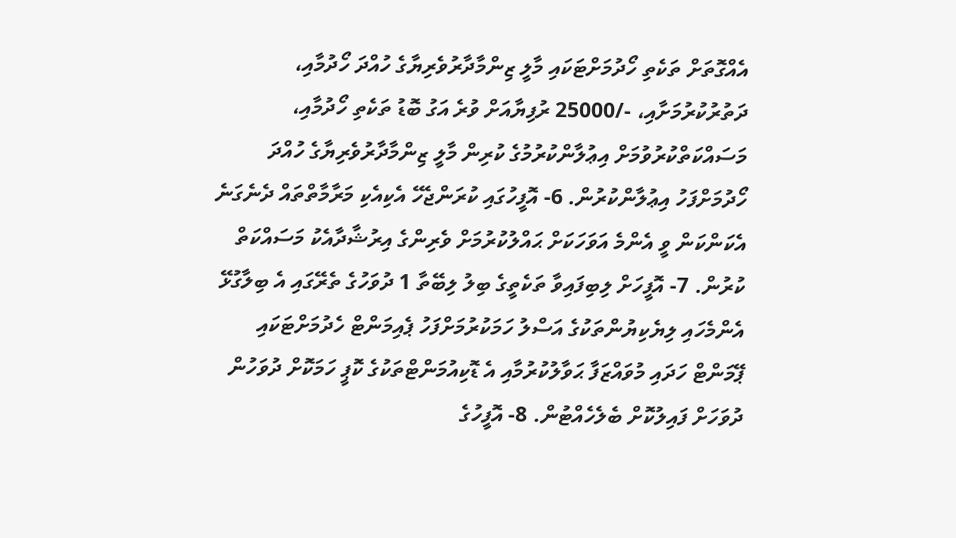އެއްގޮތަށް ތަކެތި ހޯދުމަށްޓަކައި މާލީ ޒިންމާދާރުވެރިޔާގެ ހުއްދަ ހޯދުމާއި، ދަތުރުކުރުމަށާއި، -/25000 ރުފިޔާއަށް ވުރެ އަގު ބޮޑު ތަކެތި ހޯދުމާއި، މަސައްކަތްކުރުވުމަށް އިޢުލާންކުރުމުގެ ކުރިން މާލީ ޒިންމާދާރުވެރިޔާގެ ހުއްދަ ހޯދުމަށްފަހު އިޢުލާންކުރުން. 6- އޮފީހުގައި ކުރަންޖެހޭ އެކިއެކި މަރާމާތްތައް ދެނެގަނެ އެކަންކަން ވީ އެންމެ އަވަހަކަށް ޙައްލުކުރުމަށް ވެރިންގެ އިރުޝާދާއެކު މަސައްކަތް ކުރުން. 7- އޮފީހަށް ލިބިފައިވާ ތަކެތީގެ ބިލު ލިބޭތާ 1 ދުވަހުގެ ތެރޭގައި އެ ބިލާގުޅޭ އެންމެހައި ލިޔެކިޔުންތަކުގެ އަސްލު ހަމަކުރުމަށްފަހު ޕެއިމަންޓް ހެދުމަށްޓަކައި ޕޭމަންޓް ހަދައި މުވައްޒަފާ ޙަވާލުކުރުމާއި އެ ޑޮކިއުމަންޓްތަކުގެ ކޮޕީ ހަމަކޮށް ދުވަހުން ދުވަހަށް ފައިލުކޮށް ބެލެހެއްޓުން. 8- އޮފީހުގެ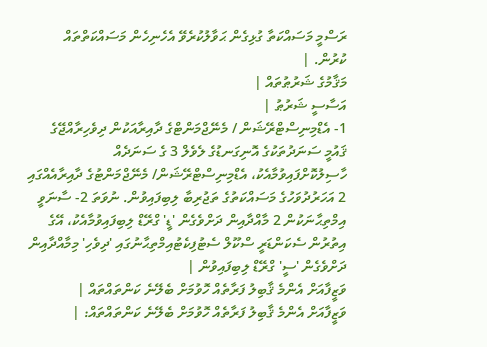ރަސްމީ މަސައްކަތާ ގުޅިގެން ޙަވާލުކުރެވޭ އެހެނިހެން މަސައްކަތްތައް ކުރުން. |
މަޤާމުގެ ޝަރުޠުތައް |
އަސާސީ ޝަރުޠު |
1- އެޑްމިނިސްޓްރޭޝަން / މެނޭޖްމަންޓްގެ ދާއިރާއަކުން ދިވެހިރާއްޖޭގެ ޤައުމީ ސަނަދުތަކުގެ އޮނިގަނޑުގެ ލެވެލް 3 ގެ ސަނަދެއް ހާސިލުކޮށްފައިވުމާއެކު، އެޑްމިނިސްޓްރޭޝަން/ މެނޭޖްމަންޓުގެ ދާއިރާއެއްގައި 2 އަހަރުދުވަހުގެ މަސައްކަތުގެ ތަޖުރިބާ ލިބިފައިވުން. ނުވަތަ 2- ސާނަވީ އިމްތިޙާނަކުން 2 މާއްދާއިން ދަށްވެގެން 'ޑީ' ގްރޭޑް ލިބިފައިވުމާއެކު، އޭގެ އިތުރުން ސެކަންޑަރީ ސްކޫލް ސެޓުފިކެޓުއިމްތިޙާނުގައި 'ދިވެހި' މިމާއްދާއިން ދަށްވެގެން 'ސީ' ގްރޭޑް ލިބިފައިވުން |
ވަޒީފާއަށް އެންމެ ޤާބިލު ފަރާތެއް ހޮވުމަށް ބެލޭނެ ކަންތައްތައް |
ވަޒީފާއަށް އެންމެ ޤާބިލު ފަރާތެއް ހޮވުމަށް ބެލޭނެ ކަންތައްތައް: |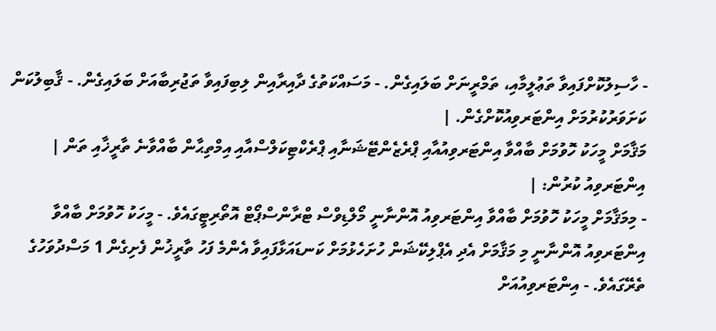- ހާސިލުކޮށްފައިވާ ތަޢުލީމާއި، ތަމްރީނަށް ބަލައިގެން. - މަސައްކަތުގެ ދާއިރާއިން ލިބިފައިވާ ތަޖުރިބާއަށް ބަލައިގެން. - ޤާބިލުކަން ކަށަވަރުކުރުމަށް އިންޓަރވިއުކޮށްގެން. |
މަޤާމަށް މީހަކު ހޮވުމަށް ބާއްވާ އިންޓަރވިއުއާއި ޕްރެޒެންޓޭޝަނާއި ޕްރެކްޓިކަލްސްއާއި އިމްތިޙާން ބާއްވާނެ ތާރީޚާއި ތަން |
އިންޓަރވިއު ކުރުން: |
- މިމަޤާމަށް މީހަކު ހޮވުމަށް ބާއްވާ އިންޓަރވިއު އޮންނާނީ މޯލްޑިވްސް ޓްރާންސްޕޯޓް އޮތޯރިޓީގައެވެ. - މީހަކު ހޮވުމަށް ބާއްވާ އިންޓަރވިއު އޮންނާނީ މި މަޤާމަށް އެދި އެޕްލިކޭޝަން ހުށަހެޅުމަށް ކަނޑައަޅާފައިވާ އެންމެ ފަހު ތާރީޚުން ފެށިގެން 1 މަސްދުވަހުގެ ތެރޭގައެވެ. - އިންޓަރވިއުއަށް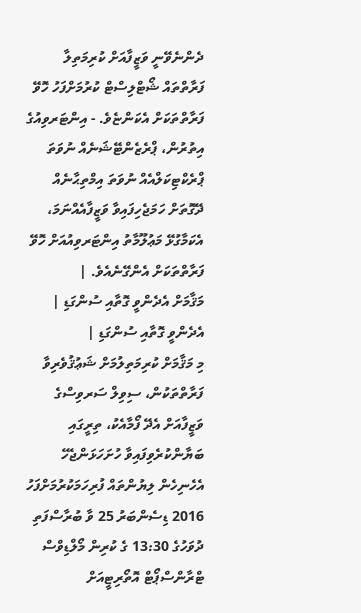ދެންނެވޭނީ ވަޒީފާއަށް ކުރިމަތިލާ ފަރާތްތައް ޝޯޓްލިސްޓް ކުރުމަށްފަހު ހޮވޭ ފަރާތްތަކަށް އެކަންޏެވެ. - އިންޓަރވިއުގެ އިތުރުން، ޕްރެޒެންޓޭޝަނެއް ނުވަތަ ޕްރެކްޓިކަލްއެއް ނުވަތަ އިމްތިޙާނެއް ދޭގޮތަށް ހަމަޖެހިފައިވާ ވަޒީފާއެއްނަމަ، އެކަމާގުޅޭ މަޢުލޫމާތު އިންޓަރވިއުއަށް ހޮވޭ ފަރާތްތަކަށް އެންގޭނެއެވެ. |
މަޤާމަށް އެދެންވީ ގޮތާއި ސުންގަޑި |
އެދެންވީ ގޮތާއި ސުންގަޑި |
މި މަޤާމަށް ކުރިމަތިލުމަށް ޝަޢުޤުވެރިވާ ފަރާތްތަކުން، ސިވިލް ސަރވިސްގެ ވަޒީފާއަށް އެދޭ ފޯމާއެކު، ތިރީގައި ބަޔާންކުރެވިފައިވާ ހުށަހަޅަންޖެހޭ އެހެނިހެން ލިޔުންތައް ފުރިހަމަކުރުމަށްފަހު 2016 ޑިސެންބަރު 25 ވާ ބުރާސްފަތި ދުވަހުގެ 13:30 ގެ ކުރިން މޯލްޑިވްސް ޓްރާންސްޕޯޓް އޮތޯރިޓީއަށް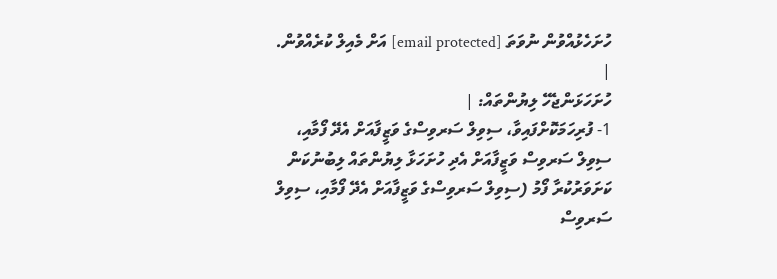ހުށަހެޅުއްވުން ނުވަތަ [email protected] އަށް މެއިލް ކުރެއްވުން. |
ހުށަހަޅަންޖެހޭ ލިޔުންތައް: |
1- ފުރިހަމަކޮށްފައިވާ، ސިވިލް ސަރވިސްގެ ވަޒީފާއަށް އެދޭ ފޯމާއި، ސިވިލް ސަރވިސް ވަޒީފާއަށް އެދި ހުށަހަޅާ ލިޔުންތައް ލިބުނުކަން ކަށަވަރުކުރާ ފޯމު (ސިވިލް ސަރވިސްގެ ވަޒީފާއަށް އެދޭ ފޯމާއި، ސިވިލް ސަރވިސް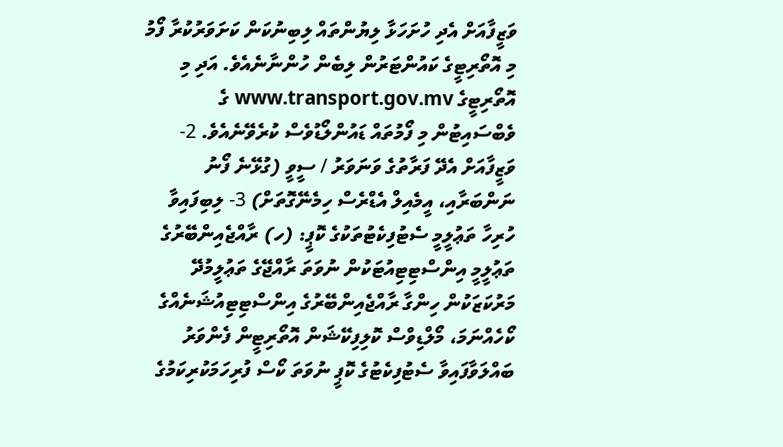ވަޒީފާއަށް އެދި ހުށަހަޅާ ލިޔުންތައް ލިބިނުކަން ކަށަވަރުކުރާ ފޯމު މި އޮތޯރިޓީގެ ކައުންޓަރުން ލިބެން ހުންނާނެއެވެ. އަދި މި އޮތޯރިޓީގެ www.transport.gov.mv ގެ ވެބްސައިޓުން މި ފޯމުތައް ޑައުންލޯޑުވެސް ކުރެވޭނެއެވެ. 2- ވަޒީފާއަށް އެދޭ ފަރާތުގެ ވަނަވަރު / ސީވީ (ގުޅޭނެ ފޯނު ނަންބަރާއި، އީމެއިލް އެޑްރެސް ހިމެނޭގޮތަށް) 3- ލިބިފައިވާ ހުރިހާ ތަޢުލީމީ ސެޓުފިކެޓުތަކުގެ ކޮޕީ: (ހ) ރާއްޖެއިންބޭރުގެ ތަޢުލީމީ އިންސްޓިޓިއުޓަކުން ނުވަތަ ރާއްޖޭގެ ތަޢުލީމުދޭ މަރުކަޒަކުން ހިންގާ ރާއްޖެއިންބޭރުގެ އިންސްޓިޓިއުޝަނެއްގެ ކޯހެއްނަމަ، މޯލްޑިވްސް ކޮލިފިކޭޝަން އޮތޯރިޓީން ފެންވަރު ބައްލަވާފައިވާ ސެޓުފިކެޓުގެ ކޮޕީ ނުވަތަ ކޯސް ފުރިހަމަކުރިކަމުގެ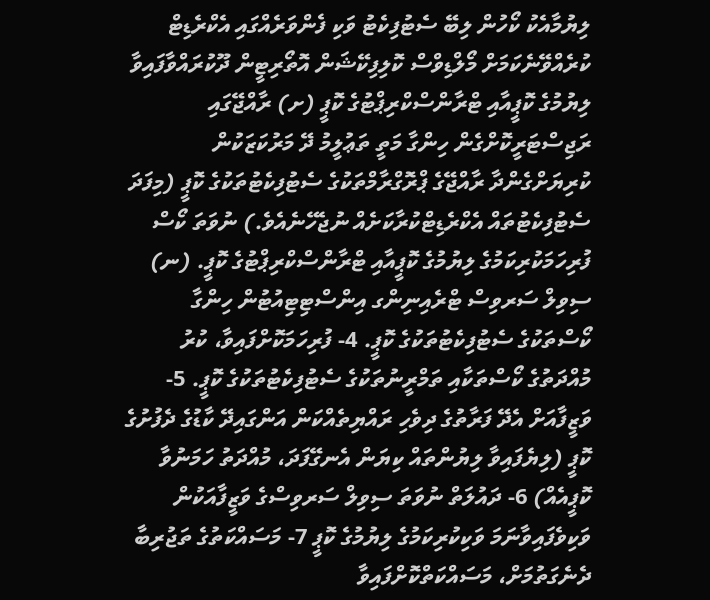ލިޔުމާއެކު ކޯހުން ލިބޭ ސެޓުފިކެޓު ވަކި ފެންވަރެއްގައި އެކްރެޑިޓް ކުރެއްވޭނެކަމަށް މޯލްޑިވްސް ކޮލިފިކޭޝަން އޮތޯރިޓީން ދޫކުރައްވާފައިވާ ލިޔުމުގެ ކޮޕީއާއި ޓްރާންސްކްރިޕްޓުގެ ކޮޕީ (ށ) ރާއްޖޭގައި ރަޖިސްޓަރީކޮށްގެން ހިންގާ މަތީ ތަޢުލީމު ދޭ މަރުކަޒަކުން ކުރިޔަށްގެންދާ ރާއްޖޭގެ ޕްރޮގްރާމްތަކުގެ ސެޓުފިކެޓުތަކުގެ ކޮޕީ (މިފަދަ ސެޓުފިކެޓުތައް އެކްރެޑިޓްކުރާކަށެއް ނުޖެހޭނެއެވެ.) ނުވަތަ ކޯސް ފުރިހަމަކުރިކަމުގެ ލިޔުމުގެ ކޮޕީއާއި ޓްރާންސްކްރިޕްޓުގެ ކޮޕީ. (ނ) ސިވިލް ސަރވިސް ޓްރެއިނިންގ އިންސްޓިޓިއުޓުން ހިންގާ ކޯސްތަކުގެ ސެޓުފިކެޓުތަކުގެ ކޮޕީ. 4- ފުރިހަމަކޮށްފައިވާ، ކުރު މުއްދަތުގެ ކޯސްތަކާއި ތަމްރީނުތަކުގެ ސެޓުފިކެޓުތަކުގެ ކޮޕީ. 5- ވަޒީފާއަށް އެދޭ ފަރާތުގެ ދިވެހި ރައްޔިތެއްކަން އަންގައިދޭ ކާޑުގެ ދެފުށުގެ ކޮޕީ (ލިޔެފައިވާ ލިޔުންތައް ކިޔަން އެނގޭފަދަ، މުއްދަތު ހަމަނުވާ ކޮޕީއެއް) 6- ދައުލަތް ނުވަތަ ސިވިލް ސަރވިސްގެ ވަޒީފާއަކުން ވަކިވެފައިވާނަމަ ވަކިކުރިކަމުގެ ލިޔުމުގެ ކޮޕީ 7- މަސައްކަތުގެ ތަޖުރިބާ ދެނެގަތުމަށް، މަސައްކަތްކޮށްފައިވާ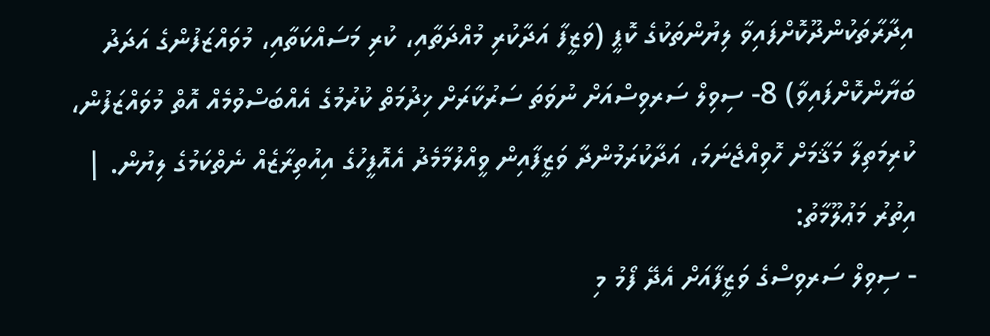އިދާރާތަކުންދޫކޮށްފައިވާ ލިޔުންތަކުގެ ކޮޕީ (ވަޒީފާ އަދާކުރި މުއްދަތާއި، ކުރި މަސައްކަތާއި، މުވައްޒަފުންގެ އަދަދު ބަޔާންކޮށްފައިވާ) 8- ސިވިލް ސަރވިސްއަށް ނުވަތަ ސަރުކާރަށް ޚިދުމަތް ކުރުމުގެ އެއްބަސްވުމެއް އޮތް މުވައްޒަފުން، ކުރިމަތިލާ މަޤާމަށް ހޮވިއްޖެނަމަ، އަދާކުރަމުންދާ ވަޒީފާއިން ވީއްލުމާމެދު އެއޮފީހުގެ އިއުތިރާޒެއް ނެތްކަމުގެ ލިޔުން. |
އިތުރު މަޢުލޫމާތު:
- ސިވިލް ސަރވިސްގެ ވަޒީފާއަށް އެދޭ ފޯމު މި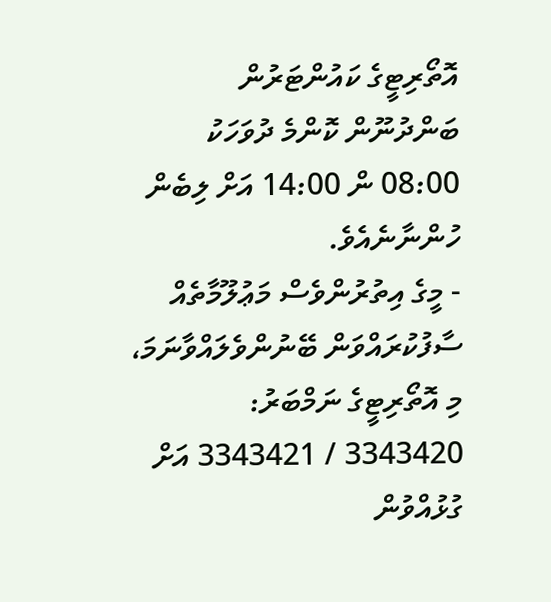އޮތޯރިޓީގެ ކައުންޓަރުން ބަންދުނޫން ކޮންމެ ދުވަހަކު 08:00 ން 14:00 އަށް ލިބެން ހުންނާނެއެވެ.
- މީގެ އިތުރުންވެސް މަޢުލޫމާތެއް ސާފުކުރައްވަން ބޭނުންވެލައްވާނަމަ، މި އޮތޯރިޓީގެ ނަމްބަރު: 3343420 / 3343421 އަށް ގުޅުއްވުން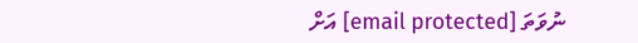ނުވަތަ [email protected] އަށް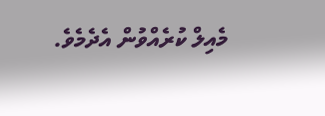މެއިލް ކުރެއްވުން އެދެމެވެ.